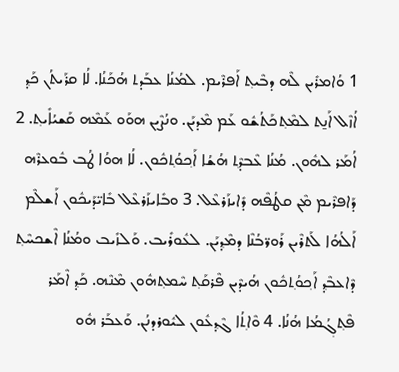1 ܘܳܐܡܪܺܝܢ ܠܶܗ ܕܒܶܝܬ݂ ܐܰܦܪܶܝܡ. ܠܡܳܢܳܐ ܥܒܰܕܬ ܗܳܟܰܢܳܐ. ܠܳܐ ܩܪܰܝܬܳܢ ܟܰܕ݂ ܐܳܙܶܠ ܐܰܢ̱ܬ ܠܡܶܬ݂ܟܰܬܳܫܽܘ ܥܰܡ ܡܶܕܝܰܢ. ܘܢܳܨܶܝܢ ܗܘܰܘ ܥܰܡܶܗ ܩܰܫܝܳܐܺܝܬ݂. 2 ܐܳܡܰܪ ܠܗܽܘܢ. ܡܳܢܳܐ ܥܶܒܕܶܬ݂ ܗܳܫܳܐ ܐܰܟ݂ܘܳܬ݂ܟܽܘܢ. ܠܳܐ ܗܘܳܐ ܛܳܒ ܒܽܘܥܪܶܗ ܕܰܐܦܪܶܝܡ ܡܶܢ ܩܛܳܦܶܗ ܕܺܐܝܙܰܪܥܶܠ. 3 ܘܒܺܐܝܙܰܪܥܶܠ ܒܺܐܝ̈ܕܰܝܟܽܘܢ ܐܰܫܠܶܡ ܐܰ‌ܠܳܗܳܐ ܠܰܬܪܶܝܢ ܪܰܘܖ̈ܒܳܢܶܐ ܕܡܶܕ݂ܝܰܢ. ܠܥܽܘܪܺܝܒ. ܘܰܠܙܺܝܒ ܘܡܳܢܳܐ ܐܶܫܟܚܶܬ݂ ܕܶܐܥܒܶܕ݂ ܐܰܟ݂ܘܳܬ݂ܟܽܘܢ ܗܳܝܕܶܝܢ ܦܶܪܩܰܬ݂ ܚܶܡܬ݂ܗܽܘܢ ܡܶܢܶܗ. ܟܰܕ݂ ܐܶܡܰܪ ܦܶܬ݂ܓ݂ܳܡܳܐ ܗܳܢܳܐ. 4 ܘܶܐܬ݂ܳܐ ܓܶܕ݂ܥܽܘܢ ܠܝܽܘܪܕܢܳܢ. ܘܰܥܒܰܪ ܗܽܘ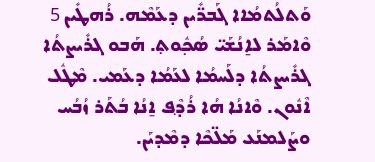ܘܰܬܠܳܬܡܳܐܐ ܓܰܒܖ̈ܺܝܢ ܕܥܰܡܶܗ. ܪܳܗܛܺܝܢ 5 ܘܶܐܡܰܪ ܠܐ̱ܢܳܫܰܝ̈ ܣܳܟ݂ܽܘܬ݂. ܗܰܒܘ ܓܪܺܝܨܬܳܐ ܓܪܺܝܨܬܳܐ ܕܠܰܚܡܳܐ ܠܥܰܡܳܐ ܕܥܰܡܝ. ܡܶܛܽܠ ܐܶܢܽܘܢ. ܘܶܐܢܳܐ ܗܳܐ ܪܳܕ݂ܶܦ ܐ̱ܢܳܐ ܒܳܬܰܪ ܙܳܒܳܚ ܘܨܰܠܡܢܰܥ ܡܰܠ̈ܟܶܐ ܕܡܶܕܝܰܢ.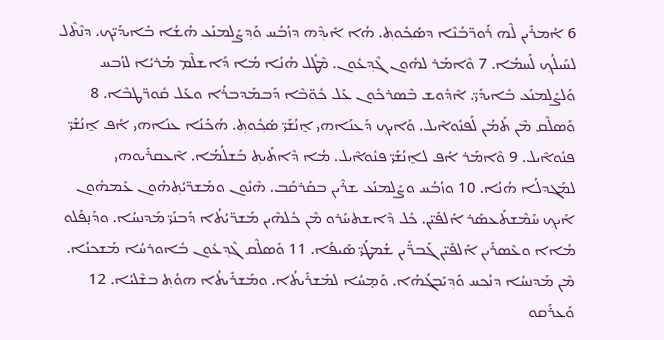6 ܐܳܡܪܺܝܢ ܠܶܗ ܪܰܘܖ̈ܒܳܢܶܐ ܕܣܳܟ݂ܽܘܬ݂. ܗܳܐ ܐܺܝܕ݂ܶܗ ܕܙܳܒܳܚ ܘܰܕ݂ܨܰܠܡܢܰܥ ܗܳܫܳܐ ܒܺܐܝܕܰܝ̈ܟ. ܕܢܶܬܶܠ ܠܚܰܝܠܳܟ݂ ܠܰܚܡܳܐ. 7 ܘܶܐܡܰܪ ܠܗܽܘܢ ܓܶܕ݂ܥܽܘܢ. ܡܶܛܽܠ ܗܳܢܳܐ ܡܳܐ ܕܰܐܫܠܶܡ ܡܳܪܝܳܐ ܠܙܳܒܚ ܘܰܠܨܰܠܡܢܰܥ ܒܺܐܝܕܰܝ̈. ܐܶܕܽܘܫ ܒܶܣܪܟܽܘܢ ܥܰܠ ܟܽܘ̈ܒܶܐ ܕܰܒܡܰܕܒܪܳܐ ܘܥܰܠ ܩܽܘܖ̈ܛܒܶܐ. 8 ܘܰܣܠܶܩ ܡܶܢ ܬܰܡܳܢ ܠܰܦܢܽܘܐܶܝܠ. ܘܰܐܝܟ݂ ܕܰܥܢܰܐܗܝ ܐ̱ܢܳܫܰܝ̈ ܣܳܟ݂ܽܘܬ݂. ܗܳܟܰܢܳܐ ܥܢܰܐܗܝ ܐܳܦ ܐ̱ܢܳܫܰܝ̈ ܦܢܽܘܐܶܝܠ. 9 ܘܶܐܡܰܪ ܐܳܦ ܠܐ̱ܢܳܫܰܝ̈ ܦܢܽܘܐܶܝܠ. ܡܳܐ ܕܶܐܬܺܝܬ݂ ܒܰܫܠܳܡܳܐ. ܐܶܥܩܪܺܝܘܗܝ ܠܡܰܓܕܠܳܐ ܗܳܢܳܐ. 10 ܘܙܳܒܳܚ ܘܨܰܠܡܢܰܥ ܫܪܶܝܢ ܒܩܰܪܩܰܒ. ܗܶܢܽܘܢ ܘܡܰܫܖ̈ܝܳܬ݂ܗܽܘܢ ܥܰܡܗܽܘܢ ܐܰܝܟ݂ ܚܰܡܶܫܬܰܥܣܰܪ ܐܰܠܦܺܝ̈ܢ. ܟܽܠ ܕܶܐܫܬܚܰܪܘ ܡܶܢ ܟܽܠܗܶܝܢ ܡܰܫܖ̈ܝܳܬܳܐ ܕܰܒܢܰܝ̈ ܡܰܕܢܚܳܐ. ܘܕܰܢ̣ܦܰܠܘ ܡܳܐܐ ܘܥܶܣܪܺܝܢ ܐܰܠܦܺܝ̈ܢ ܓܰܒܖ̈ܺܝܢ ܫܳܡܛܰܝ̈ ܣܰܝܦܳܐ. 11 ܘܰܣܠܶܩ ܓܶܕ݂ܥܽܘܢ ܒܽܐܘܪܚܳܐ ܡܰܫܟܢܳܐ. ܡܶܢ ܡܰܕܢܚܳܐ ܕܢܳܟ݂ܚ ܘܰܕ݂ܝܰܒܓܳܗܳܐ. ܘܰܡ̣ܚܳܐ ܠܡܰܫܪܺܝܬܳܐ. ܘܡܰܫܪܺܝܬܳܐ ܗܘܳܬ݂ ܒܫܶܠܝܳܐ. 12 ܘܰܥܪܰܩܘ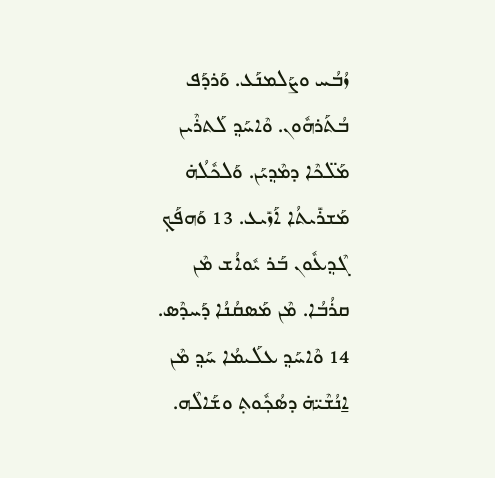ܙܳܒܳܚ ܘܨܰܠܡܢܰܥ. ܘܰܪܕܰܦ ܒܳܬܰܪܗܽܘܢ. ܘܶܐܚܰܕ݂ ܠܰܬܪܶܝܢ ܡܰܠ̈ܟܶܐ ܕܡܶܕ݂ܝܰܢ. ܘܰܠܟܽܠܳܗ̇ ܡܰܫܪܺܝܬܳܐ ܐܰܙܺܝܥ. 13 ܘܰܗܦܰܟ݂ ܓܶܕ݂ܥܽܘܢ ܒܰܪ ܝܽܘܐܳܫ ܡܶܢ ܩܪܳܒܳܐ. ܡܶܢ ܡܰܣܩܳܢܳܐ ܕܰܚܕܶܣ. 14 ܘܶܐܚܰܕ݂ ܥܠܰܝܡܳܐ ܚܰܕ݂ ܡܶܢ ܐ̱ܢܳܫܶܝ̈ܗ̇ ܕܣܳܟ݂ܽܘܬ݂ ܘܫܰܐܠܶܗ.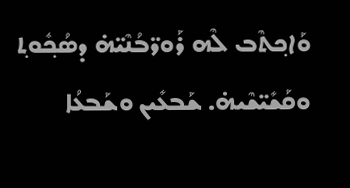ܘܰܐܟ݂ܬܶܒ ܠܶܗ ܪܰܘܖ̈ܒܳܢܶܝ̈ܗ̇ ܕܣܳܟ݂ܽܘܬ݂ ܘܩܰܫܺܝ̈ܫܶܝܗ̇. ܫܰܒܥܺܝܢ ܘܫܰܒܥܳܐ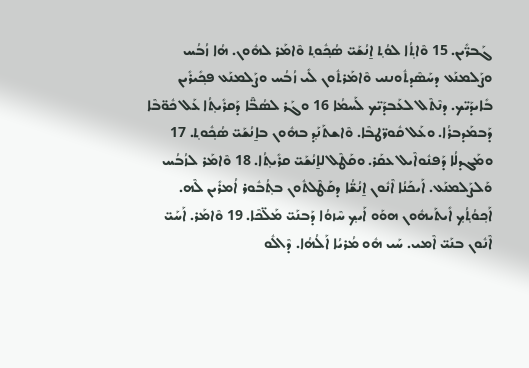ܓܰܒܖ̈ܺܝܢ. 15 ܘܶܐܬ݂ܳܐ ܠܘܳܬ݂ ܐ̱ܢܳܫܰܝ̈ ܣܳܟ݂ܽܘܬ݂ ܘܶܐܡܰܪ ܠܗܽܘܢ. ܗܳܐ ܙܳܒܳܚ ܘܨܰܠܡܢܰܥ ܕܚܰܣܶܕܬܽܘܢܢܝ ܘܶܐܡܰܪܬܽܘܢ ܠܺܝ ܙܳܒܳܚ ܘܨܰܠܡܢܰܥ ܦܟ݂ܺܝܪܺܝܢ ܒܺܐܝܕܰܝ̈ܟ. ܕܢܶܬܶܠ ܠܥܰܒܕܰܝ̈ܟ ܠܰܚܡܳܐ 16 ܘܓܰܪ ܠܣܳܒ̈ܶܐ ܕܰܩܪܺܝܬ݂ܳܐ ܥܰܠ ܟܽܘ̈ܒܶܐ ܕܰܒܡܰܕܒܪܳܐ. ܘܥܰܠ ܩܽܘܖ̈ܛܒܶܐ. ܘܶܐܫܬܰܢܰܕ݂ ܒܗܽܘܢ ܒܐ̱ܢܳܫܰܝ̈ ܣܳܟ݂ܽܘܬ݂. 17 ܘܡܰܓܕܠܳܐ ܕܰܦܢܽܘܐܶܝܠ ܥܩܰܪ. ܘܩܰܛܶܠ ܠܐ̱ܢܳܫܰܝ̈ ܩܪܺܝܬ݂ܳܐ. 18 ܘܶܐܡܰܪ ܠܙܳܒܳܚ ܘܰܠܨܰܠܡܢܰܥ. ܐܰܝܟܰܢܳܐ ܐܶܢܽܘܢ ܐ̱ܢܳܫ̈ܳܐ ܕܩܰܛܶܠܬܽܘܢ ܒܬ݂ܳܒܽܘܪ ܐܳܡܪܺܝܢ ܠܶܗ. ܐܰܟ݂ܘܳܬ݂ܳܟ݂ ܐܺܝܬܰܝܗܽܘܢ ܗܘܰܘ ܐܰܝܟ݂ ܚܶܙܘܳܐ ܕܰܒܢܰܝ̈ ܡܰܠ̈ܟܶܐ. 19 ܘܶܐܡܰܪ. ܐܰܚܰܝ̈ ܐܶܢܽܘܢ ܒܢܰܝ̈ ܐܶܡܝ. ܚܰܝ ܗܽܘ ܡܳܪܝܳܐ ܐܰ‌ܠܳܗܳܐ. ܕܶܐܠܽܘ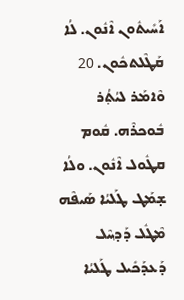ܐܰܚܺܝܬܽܘܢ ܐܶܢܽܘܢ. ܠܳܐ ܩܰܛܶܠܬܟܽܘܢ. 20 ܘܶܐܡܰܪ ܠܝܳܬ݂ܳܪ ܒܽܘܟܪܶܗ. ܩܽܘܡ ܩܛܽܘܠ ܐܶܢܽܘܢ. ܘܠܳܐ ܫ̣ܡܰܛ ܛܰܠܝܳܐ ܣܰܝܦܶܗ ܡܶܛܽܠ ܕܰܕ݂ܚܶܠ ܕܰܥܕܰܟܺܝܠ ܛܰܠܝܳܐ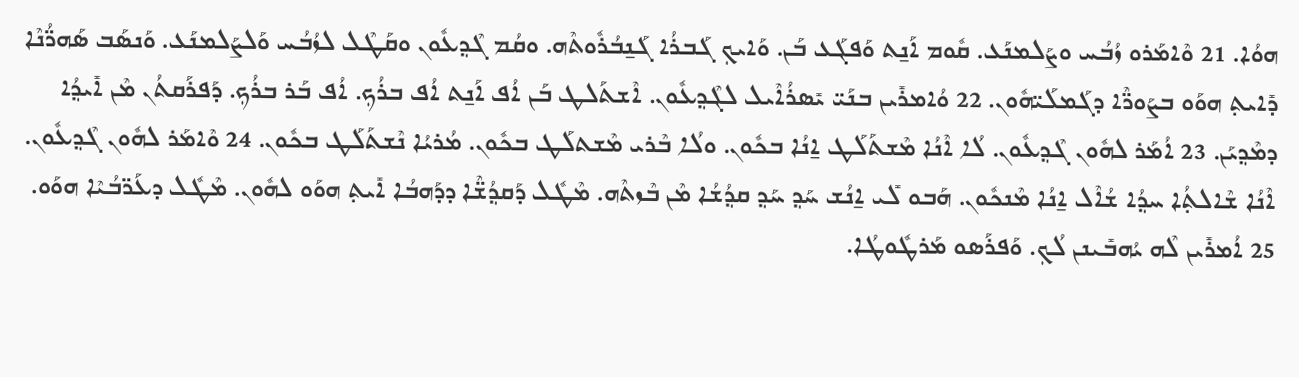ܗܘܳܐ. 21 ܘܶܐܡܰܪܘ ܙܳܒܳܚ ܘܨܰܠܡܢܰܥ. ܩܽܘܡ ܐܰܢ̱ܬ ܘܰܦܓܰܥ ܒܰܢ. ܘܰܐܝܟ݂ ܓܰܒܪܳܐ ܓܰܢ̱ܒܳܪܽܘܬܶܗ. ܘܩܳܡ ܓܶܕ݂ܥܽܘܢ ܘܩܰܛܶܠ ܠܙܳܒܳܚ ܘܰܠܨܰܠܡܢܰܥ. ܘܰܢܣܰܒ ܣܰܗܖ̈ܳܢܶܐ ܕܺܐܝܬ݂ ܗܘܰܘ ܒܨܰܘܖ̈ܶܐ ܕܓܰܡܠܰܝ̈ܗܽܘܢ. 22 ܘܳܐܡܪܺܝܢ ܒܢܰܝ̈ ܝܺܣܪܳܐܶܝܠ ܠܓܶܕ݂ܥܽܘܢ. ܐܶܫܬܰܠܛ ܒܰܢ ܐܳܦ ܐܰܢ̱ܬ ܐܳܦ ܒܪܳܟ݂. ܐܳܦ ܒܰܪ ܒܪܳܟ݂. ܕܰܦܪܰܩܬܳܢ ܡܶܢ ܐܺܝܕ݂ܳܐ ܕܡܶܕ݂ܝܰܢ. 23 ܐܳܡܰܪ ܠܗܽܘܢ ܓܶܕ݂ܥܽܘܢ. ܠܳܐ ܐܶܢܳܐ ܡܶܫܬܰܠܰܛ ܐ̱ܢܳܐ ܒܟܽܘܢ. ܘܠܳܐ ܒܶܪܝ ܡܶܫܬܠܰܛ ܒܟܽܘܢ. ܡܳܪܝܳܐ ܢܶܫܬܰܠܰܛ ܒܟܽܘܢ. 24 ܘܶܐܡܰܪ ܠܗܽܘܢ ܓܶܕ݂ܥܽܘܢ. ܐܶܢܳܐ ܫܶܐܠܬ݂ܳܐ ܚܕ݂ܳܐ ܫܳܐܶܠ ܐ̱ܢܳܐ ܡܶܢܟܽܘܢ. ܗܰܒܘ ܠܺܝ ܐ̱ܢܳܫ ܚܰܕ݂ ܚܰܕ݂ ܩܕ݂ܳܫܳܐ ܡܶܢ ܒܶܙܬܶܗ. ܡܶܛܽܠ ܕܰܩܕ݂ܳܫ̈ܶܐ ܕܕܰܗܒܳܐ ܐܺܝܬ݂ ܗܘܰܘ ܠܗܽܘܢ. ܡܶܛܽܠ ܕܥܰܖ̈ܒܳܝܶܐ ܗܘܰܘ. 25 ܐܳܡܪܺܝܢ ܠܶܗ ܝܳܗܒܺܝܢܢ ܠܳܟ݂. ܘܰܦܪܰܣܘ ܡܰܪܛܽܘܛܳܐ.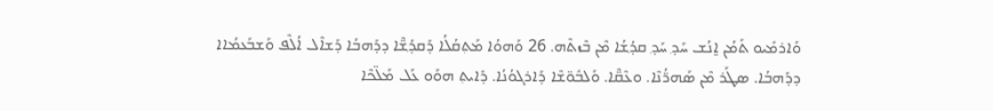ܘܰܐܪܡܺܝܘ ܬܰܡܳܢ ܐ̱ܢܳܫ ܚܰܕ݂ ܚܰܕ݂ ܩܕ݂ܳܫܳܐ ܡܶܢ ܒܶܙܬܶܗ. 26 ܘܰܗܘܳܐ ܡܰܬ݂ܩܳܠܳܐ ܕܰܩܕ݂ܳܫ̈ܶܐ ܕܕܰܗܒܳܐ ܕܰܫܐܶܠ ܐܳܠܶܦ ܘܰܫܒܰܥܡܳܐܐ ܕܕܰܗܒܳܐ. ܣܛܰܪ ܡܶܢ ܣܰܗܖ̈ܳܢܶܐ. ܘܥܶܩ̈ܶܐ. ܘܰܠܒܽܘ̈ܫܶܐ ܕܰܐܪܓܘܳܢܳܐ. ܕܺܐܝܬ݂ ܗܘܰܘ ܥܰܠ ܡܰܠ̈ܟܶܐ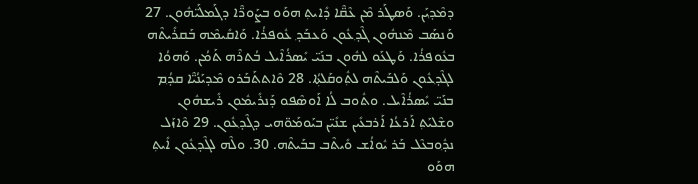ܕܡܶܕ݂ܝܰܢ. ܘܰܣܛܰܪ ܡܶܢ ܥܶܩ̈ܶܐ ܕܺܐܝܬ݂ ܗܘܰܘ ܒܨܰܘܖ̈ܶܐ ܕܓܰܡܠܰܝ̈ܗܽܘܢ. 27 ܘܰܢܣܰܒ ܡܶܢܗܽܘܢ ܓܶܕ݂ܥܽܘܢ ܘܰܥܒܰܕ݂ ܥܽܘܦܪܳܐ. ܘܰܐܩܺܝܡܶܗ ܒܰܩܪܺܝܬܶܗ ܒܥܽܘܦܪܳܐ. ܘܰܛܥܰܘ ܠܗܽܘܢ ܒܢܰܝ̈ ܝܺܣܪܳܐܶܝܠ ܒܳܬܪܶܗ ܬܰܡܳܢ. ܘܰܗܘܳܐ ܠܓܶܕ݂ܥܽܘܢ ܘܰܠܒܰܝܬܶܗ ܠܬ݂ܽܘܩܰܠܬ݂ܳܐ. 28 ܘܶܐܬܬܰܒܰܪܘ ܡܶܕܝܰܢܳܝ̈ܶܐ ܩܕ݂ܳܡ ܒܢܰܝ̈ ܝܺܣܪܳܐܶܝܠ. ܘܬܽܘܒ ܠܳܐ ܐܰܘܣܶܦܘ ܕܰܢܪܺܝܡܽܘܢ ܪܺܝܫܗܽܘܢ ܘܫܶܠܝܰܬ݂ ܐܰܪܥܳܐ ܐܰܪܒܥܺܝܢ ܫܢܺܝ̈ܢ ܒܝܰܘܡܰܘ̈ܗܝ ܕܓܶܕ݂ܥܽܘܢ. 29 ܘܶܐܙܰܠ ܢܕ݂ܽܘܒܥܶܠ ܒܰܪ ܝܽܘܐܳܫ ܘܺܝܬܶܒ ܒܒܰܝܬܶܗ. 30. ܘܠܶܗ ܠܓܶܕ݂ܥܽܘܢ ܐܺܝܬ݂ ܗܘܰܘ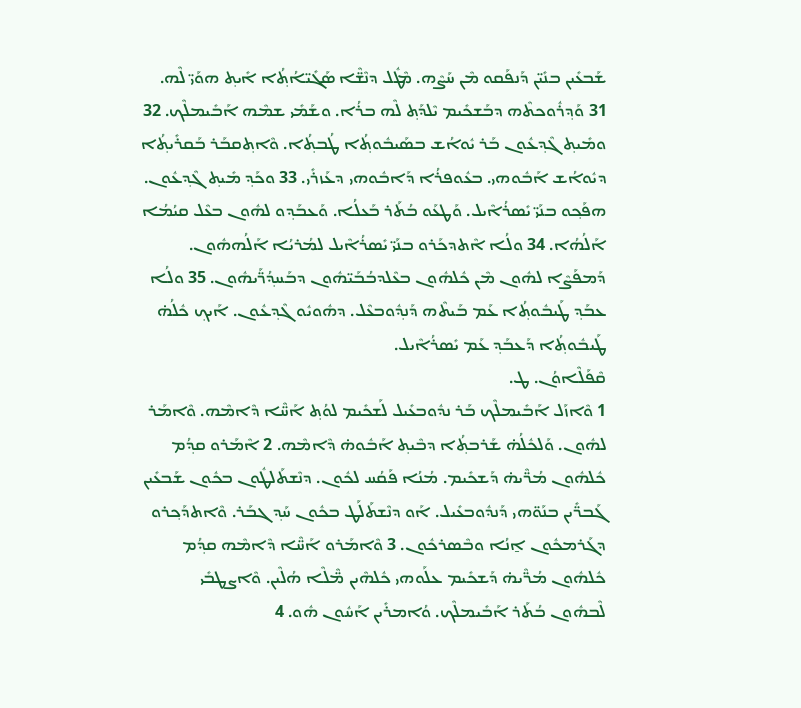ܫܰܒܥܺܝܢ ܒܢܺܝ̈ܢ ܕܰܢܦܰܩܘ ܡܶܢ ܚܰܨܶܗ. ܡܶܛܽܠ ܕܢܶܫ̈ܶܐ ܣܰܓܺܝ̈ܐܳܬ݂ܳܐ ܐܺܝܬ݂ ܗܘܰܝ̈ ܠܶܗ. 31 ܘܰܕ݂ܪܽܘܟܬܶܗ ܕܒܰܫܟܺܝܡ ܝܶܠܕܰܬ݂ ܠܶܗ ܒܪܳܐ. ܘܫܰܡܺܝ ܫܡܶܗ ܐܰܒܺܝܡܠܶܟ. 32 ܘܡܺܝܬ݂ ܓܶܕ݂ܥܽܘܢ ܒܰܪ ܝܽܘܐܳܫ ܒܣܰܝܒܽܘܬ݂ܳܐ ܛܳܒܬ݂ܳܐ. ܘܶܐܬ݂ܩܒܰܪ ܒܰܩܪܺܝܬ݂ܳܐ ܕܝܽܘܐܳܫ ܐܰܒܽܘܗܝ. ܒܥܽܘܦܪܳܐ ܕܰܐܒܽܘܗܝ ܕܥܰܙܪܺܝ. 33 ܘܟܰܕ݂ ܡܺܝܬ݂ ܓܶܕ݂ܥܽܘܢ. ܗܦܰܟ݂ܘ ܒܢܰܝ̈ ܝܺܣܪܳܐܶܝܠ. ܘܰܛܥܰܘ ܒܳܬܰܪ ܒܰܥܠܳܐ. ܘܰܥܒܰܕ݂ܘ ܠܗܽܘܢ ܒܥܶܠ ܩܝܳܡܳܐ ܐܰ‌ܠܳܗܳܐ. 34 ܘܠܳܐ ܐܶܬܕܟܰܪܘ ܒܢܰܝ̈ ܝܺܣܪܳܐܶܝܠ ܠܡܳܪܝܳܐ ܐܰܠܳܗܗܽܘܢ. ܕܰܡܦܰܨܶܐ ܠܗܽܘܢ ܡܶܢ ܟܽܠܗܽܘܢ ܒܥܶܠܕܒܳܒܰܝ̈ܗܽܘܢ ܕܒܰܚܕ݂ܳܖ̈ܰܝܗܽܘܢ. 35 ܘܠܳܐ ܥܒܰܕ݂ ܛܰܝܒܽܘܬ݂ܳܐ ܥܰܡ ܒܰܝܬܶܗ ܕܰܢܕ݂ܽܘܒܥܶܠ. ܕܗܽܘܝܽܘ ܓܶܕ݂ܥܽܘܢ. ܐܰܝܟ݂ ܟܽܠܳܗ̇ ܛܰܝܒܽܘܬ݂ܳܐ ܕܰܥܒܰܕ݂ ܥܰܡ ܝܺܣܪܳܐܶܝܠ.
ܩܶܦܰܠܶܐܘܳܢ. ܛ.
1 ܘܶܐܙܰܠ ܐܰܒܺܝܡܠܶܟ ܒܰܪ ܢܕܽܘܒܥܺܝܠ ܠܰܫܟܺܝܡ ܠܘܳܬ݂ ܐܰܚ̈ܶܐ ܕܶܐܡܶܗ. ܘܶܐܡܰܪ ܠܗܽܘܢ. ܘܰܠܟܽܠܳܗ̇ ܫܰܪܒܬ݂ܳܐ ܕܒܶܝܬ݂ ܐܰܒܽܘܗ̇ ܕܶܐܡܶܗ. 2 ܐܶܡܰܪܘ ܩܕ݂ܳܡ ܟܽܠܗܽܘܢ ܡܳܖ̈ܶܝܗ̇ ܕܰܫܟܺܝܡ. ܡܳܢܳܐ ܦܰܩܳܚ ܠܟܽܘܢ. ܕܢܶܫܬܰܠܛܽܘܢ ܒܟܽܘܢ ܫܰܒܥܺܝܢ ܓܰܒܖ̈ܺܝܢ ܒܢܰܘ̈ܗܝ ܕܰܢܕܽܘܒܥܺܝܠ. ܐܰܘ ܕܢܶܫܬܰܠܰܛ ܒܟܽܘܢ ܚܰܕ݂ ܓܒܰܪ. ܘܶܐܬܕܰܟ݂ܪܘ ܕܓܰܪܡܟܽܘܢ ܐ̱ܢܳܐ ܘܒܶܣܪܟܽܘܢ. 3 ܘܶܐܡܰܪܘ ܐܰܚ̈ܶܐ ܕܶܐܡܶܗ ܩܕ݂ܳܡ ܟܽܠܗܽܘܢ ܡܳܖ̈ܶܝܗ̇ ܕܰܫܟܺܝܡ ܥܠܰܘܗܝ ܟܽܠܗܶܝܢ ܡ̈ܶܠܶܐ ܗܳܠܶܝܢ. ܘܶܐܨܛܒܺܝ ܠܶܒܗܽܘܢ ܒܳܬܰܪ ܐܰܒܺܝܡܠܶܟ. ܘܳܐܡܪܺܝܢ ܐܰܚܽܘܢ ܗܽܘ. 4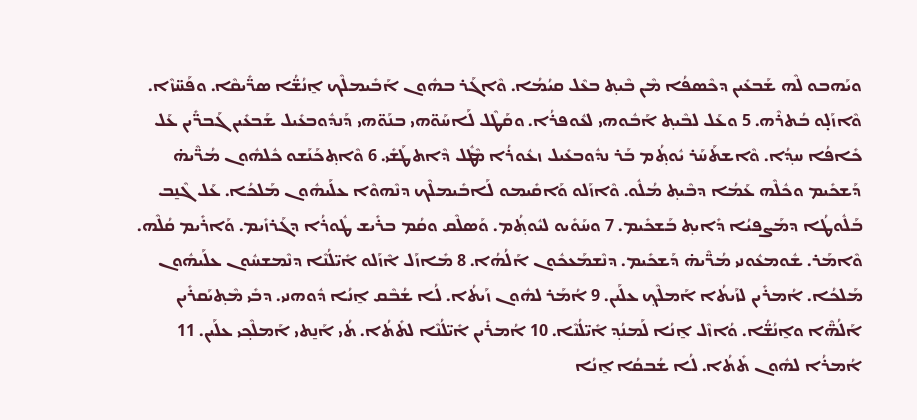ܘܝܰܗܒܘ ܠܶܗ ܫܰܒܥܺܝܢ ܕܟܶܣܦܳܐ ܡܶܢ ܒܶܝܬ݂ ܒܥܶܠ ܩܝܳܡܳܐ. ܘܶܐܓܰܪ ܒܗܽܘܢ ܐܰܒܺܝܡܠܶܟ ܐ̱ܢܳܫ̈ܳܐ ܣܖ̈ܺܝܩܶܐ. ܘܦܰܚ̈ܙܶܐ. ܘܶܐܙܰܠ̣ܘ ܒܳܬܪܶܗ. 5 ܘܥܰܠ ܠܒܶܝܬ݂ ܐܰܒܽܘܗܝ ܠܥܽܘܦܪܳܐ. ܘܩܰܛܶܠ ܠܰܐܚܰܘ̈ܗܝ ܒܢܰܘ̈ܗܝ ܕܰܢܕܽܘܒܥܺܝܠ ܫܰܒܥܺܝܢ ܓܰܒܖ̈ܺܝܢ ܥܰܠ ܟܺܐܦܳܐ ܚܕ݂ܳܐ. ܘܶܐܫܬܰܚܰܪ ܝܽܘܬ݂ܳܡ ܒܰܪ ܢܕܽܘܒܥܺܝܠ ܙܥܽܘܪܳܐ ܡܶܛܽܠ ܕܶܐܬܛܰܫܺܝ. 6 ܘܶܐܬ݂ܟܰܢܰܫܘ ܟܽܠܗܽܘܢ ܡܳܖ̈ܶܝܗ̇ ܕܰܫܟܺܝܡ ܘܟܽܠܶܗ ܥܰܡܳܐ ܕܒܶܝܬ݂ ܡܳܠܽܘ. ܘܶܐܙܰܠܘ ܘܰܐܩܺܝܡܘ ܠܰܐܒܺܝܡܠܶܟ ܕܢܶܗܘܶܐ ܥܠܰܝܗܽܘܢ ܡܰܠܟܳܐ. ܥܰܠ ܓܶܢ̱ܒ ܒܰܠܽܘܛܳܐ ܕܡܰܨܦܝܳܐ ܕܺܐܝܬ݂ ܒܰܫܟܺܝܡ. 7 ܘܚܰܘܺܝܘ ܠܝܽܘܬ݂ܳܡ. ܘܰܣܠܶܩ ܘܩܳܡ ܒܪܺܝܫ ܛܽܘܪܳܐ ܕܓܰܪܙܺܝܡ. ܘܰܐܪܺܝܡ ܩܳܠܶܗ. ܘܶܐܡܰܪ. ܫܽܘܡܥܽܘܢܝ ܡܳܖ̈ܶܝܗ̇ ܕܰܫܟܺܝܡ. ܕܢܶܫܡܰܥܟܽܘܢ ܐܰ‌ܠܳܗܳܐ. 8 ܡܺܐܙܰܠ ܐܶܙܰܠܘ ܐܺܝ̈ܠܳܢܶܐ ܕܢܶܡܫܚܽܘܢ ܥܠܰܝܗܽܘܢ ܡܰܠܟܳܐ. ܐܳܡܪܺܝܢ ܠܙܰܝܬܳܐ ܐܰܡܠܶܟ݂ ܥܠܰܝܢ. 9 ܐܳܡܰܪ ܠܗܽܘܢ ܙܰܝܬܳܐ. ܠܳܐ ܫܳܒܶܩ ܐ̱ܢܳܐ ܕܽܘܗܢܝ. ܕܒܺܝ ܡܶܬ݂ܝܰܩܪܺܝܢ ܐܰܠܳܗ̈ܶܐ ܘܐ̱ܢܳܫ̈ܳܐ. ܘܳܐܙܶܠ ܐ̱ܢܳܐ ܠܰܡܢܳܕ݂ ܐܺܝ̈ܠܳܢܶܐ. 10 ܐܳܡܪܺܝܢ ܐܺܝ̈ܠܳܢܶܐ ܠܬܺܬܳܐ. ܬܳܝ ܐܰܢ̱ܬܝ ܐܰܡܠܶܟ݂ܝ ܥܠܰܝܢ. 11 ܐܳܡܪܳܐ ܠܗܽܘܢ ܬܺܬܳܐ. ܠܳܐ ܫܳܒܩܳܐ ܐ̱ܢܳܐ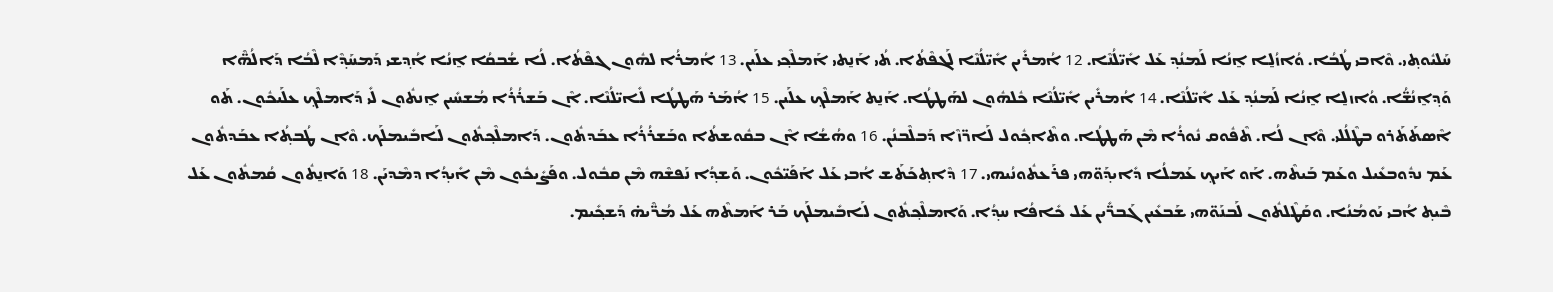ܚܰܠܝܽܘܬ݂ܝ. ܘܶܐܒܝ ܛܳܒܳܐ. ܘܳܐܙܳܠ̱ܐ ܐ̱ܢܳܐ ܠܰܡܢܳܕ݂ ܥܰܠ ܐܺܝ̈ܠܳܢܶܐ. 12 ܐܳܡܪܺܝܢ ܐܺܝ̈ܠܳܢܶܐ ܠܰܓܦܶܬܳܐ. ܬܳܝ ܐܰܢ̱ܬܝ ܐܰܡܠܶܟ݂ܝ ܥܠܰܝܢ. 13 ܐܳܡܪܳܐ ܠܗܽܘܢ ܓܦܶܬܳܐ. ܠܳܐ ܫܳܒܩܳܐ ܐ̱ܢܳܐ ܐܳܕ݂ܫܝ ܕܰܡܚܰܕ݂ܶܐ ܠܶܒܳܐ ܕܰܐܠܳܗ̈ܶܐ ܘܰܕ݂ܐ̱ܢܳܫ̈ܳܐ. ܘܳܐܙܠ̱ܐ ܐ̱ܢܳܐ ܠܰܡܢܳܕ݂ ܥܰܠ ܐܺܝ̈ܠܳܢܶܐ. 14 ܐܳܡܪܺܝܢ ܐܺܝ̈ܠܳܢܶܐ ܟܽܠܗܽܘܢ ܠܗܰܛܛܳܐ. ܐܰܢ̱ܬ ܐܰܡܠܶܟ݂ ܥܠܰܝܢ. 15 ܐܳܡܰܪ ܗܰܛܛܳܐ ܠܺܐܝ̈ܠܳܢܶܐ. ܐܶܢ ܒܰܫܪܳܪܳܐ ܡܳܫܚܺܝܢ ܐ̱ܢܬܽܘܢ ܠܺܝ ܕܰܐܡܠܶܟ݂ ܥܠܰܝܟܽܘܢ. ܬܰܘ ܐܶܣܬܰܬܰܪܘ ܒܛܶܠܳܠܝ. ܘܶܐܢ ܠܳܐ. ܬܶܦܽܘܩ ܢܽܘܪܳܐ ܡܶܢ ܗܰܛܛܳܐ. ܘܬܶܐܟ݂ܽܘܠ ܠܰܐܖ̈ܙܶܐ ܕܰܒܠܶܒܢܳܢ. 16 ܘܗܳܫܳܐ ܐܶܢ ܒܩܽܘܫܬܳܐ ܘܒܰܫܪܳܪܳܐ ܥܒܰܕܬܽܘܢ. ܕܰܐܡܠܶܟ݂ܬܽܘܢ ܠܰܐܒܺܝܡܠܰܟ. ܘܶܐܢ ܛܳܒܬ݂ܳܐ ܥܒܰܕܬܽܘܢ ܥܰܡ ܢܕܽܘܒܥܺܝܠ ܘܥܰܡ ܒܰܝܬܶܗ. ܐܰܘ ܐܰܝܟ݂ ܥܰܡܠܳܐ ܕܺܐܝܕ݂ܰܘ̈ܗܝ ܦܪܰܥܬܽܘܢܳܝܗܝ. 17 ܕܶܐܬ݂ܟܰܬܰܫ ܐܳܒܝ ܥܰܠ ܐܰܦܰܝ̈ܟܽܘܢ. ܘܰܫܕ݂ܳܐ ܢܰܦܫܶܗ ܡܶܢ ܩܒܽܘܠ. ܘܦܰܨܺܝܟܽܘܢ ܡܶܢ ܐܺܝܕ݂ܳܐ ܕܡܶܕܝܰܢ. 18 ܘܰܐܢ̱ܬܽܘܢ ܩܳܡܬܽܘܢ ܥܰܠ ܒܶܝܬ݂ ܐܳܒܝ ܝܰܘܡܳܢܳܐ. ܘܩܰܛܶܠܬܽܘܢ ܠܰܒܢܰܘ̈ܗܝ ܫܰܒܥܺܝܢ ܓܰܒܖ̈ܺܝܢ ܥܰܠ ܟܺܐܦܳܐ ܚܕ݂ܳܐ. ܘܰܐܡܠܶܟ݂ܬܽܘܢ ܠܰܐܒܺܝܡܠܰܟ ܒܰܪ ܐܰܡܬܶܗ ܥܰܠ ܡܳܖ̈ܶܝܗ̇ ܕܰܫܟ݂ܺܝܡ.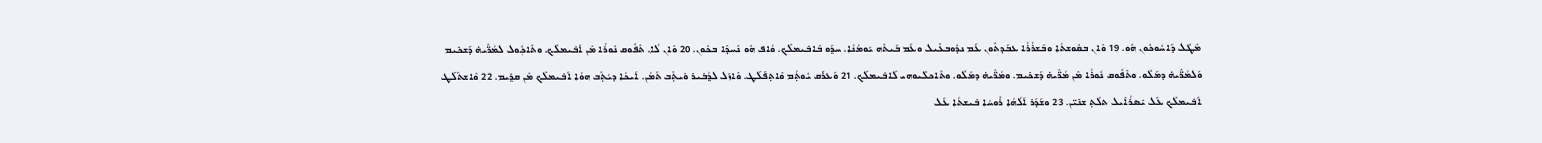ܡܶܛܽܠ ܕܰܐܚܽܘܟܽܘܢ ܗܽܘ. 19 ܘܶܐܢ ܒܩܽܘܫܬܳܐ ܘܒܰܫܪܳܪܳܐ ܥܒܰܕܬܽܘܢ ܥܰܡ ܢܕܽܘܒܥܺܝܠ ܘܥܰܡ ܒܰܝܬܶܗ ܝܰܘܡܳܢܳܐ. ܚܕ݂ܰܘ ܒܰܐܒܺܝܡܠܶܟ. ܘܳܐܦ ܗܽܘ ܢܶܚܕܶܐ ܒܟܽܘܢ. 20 ܘܶܐܢ ܠܳܐ. ܬܶܦܽܘܩ ܢܽܘܪܳܐ ܡܶܢ ܐܰܒܺܝܡܠܶܟ. ܘܬܶܐܟ݂ܽܘܠ ܠܡܳܖ̈ܶܝܗ̇ ܕܰܫܟܺܝܡ ܘܰܠܡܳܖ̈ܶܝܗ̇ ܕܡܰܠܽܘ. ܘܬܶܦܽܘܩ ܢܽܘܪܳܐ ܡܶܢ ܡܳܖ̈ܶܝܗ̇ ܕܰܫܟܺܝܡ. ܘܡܳܖ̈ܶܝܗ̇ ܕܡܰܠܽܘ. ܘܬܶܐܟܠܺܝܘܗܝ ܠܰܐܒܺܝܡܠܰܟ. 21 ܘܰܥܪܰܩ ܝܽܘܬ݂ܳܡ ܘܶܐܬ݂ܦܰܠܰܛ. ܘܶܐܙܰܠ ܠܕ݂ܳܒܺܝܪ ܘܺܝܬ݂ܶܒ ܬܰܡܳܢ. ܐܰܝܟܳܐ ܕܝܳܬ݂ܶܒ ܗܘܳܐ ܐܰܒܺܝܡܠܶܟ ܡܶܢ ܩܕ݂ܺܝܡ. 22 ܘܶܐܫܬܰܠܰܛ ܐܰܒܺܝܡܠܶܟ ܥܰܠ ܝܺܣܪܳܐܶܝܠ ܬܠܳܬ݂ ܫܢܺܝ̈ܢ. 23 ܘܫܰܕܰܪ ܐܰ‌ܠܳܗܳܐ ܪܽܘܚܳܐ ܒܺܝܫܬܳܐ ܥܰܠ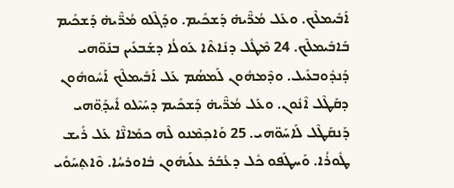ܐܰܒܺܝܡܠܶܟ. ܘܥܰܠ ܡܳܖ̈ܶܝܗ̇ ܕܰܫܟܺܝܡ. ܘܕܰܓܶܠܘ ܡܳܖ̈ܶܝܗ̇ ܕܰܫܟܺܝܡ ܒܰܐܒܺܝܡܠܶܟ. 24 ܡܶܛܽܠ ܕܢܺܐܬܶܐ ܥܰܘܠܳܐ ܕܫܰܒܥܺܝܢ ܒܢܰܘ̈ܗܝ ܕܰܢܕܽܘܒܥܺܝܠ. ܘܕܶܡܗܽܘܢ ܠܰܡܣܳܡ ܥܰܠ ܐܰܒܺܝܡܠܶܟ ܐܰܚܽܘܗܽܘܢ ܕܩܰܛܶܠ ܐܶܢܽܘܢ. ܘܥܰܠ ܡܳܖ̈ܶܝܗ̇ ܕܰܫܟܺܝܡ ܕܚܰܝܶܠܘ ܐܺܝܕ݂ܰܘ̈ܗܝ ܕܰܢܩܰܛܶܠ ܠܰܐܚܰܘ̈ܗܝ. 25 ܘܰܐܟ݂ܡܶܢܘ ܠܶܗ ܟܡܺܐܢ̈ܶܐ ܥܰܠ ܪܺܝܫ ܛܽܘܪܳܐ. ܘܰܚܛܰܦܘ ܟܽܠ ܕܥܳܒܰܪ ܥܠܰܝܗܽܘܢ ܒܽܐܘܪܚܳܐ. ܘܶܐܬ݂ܚܰܘܺܝ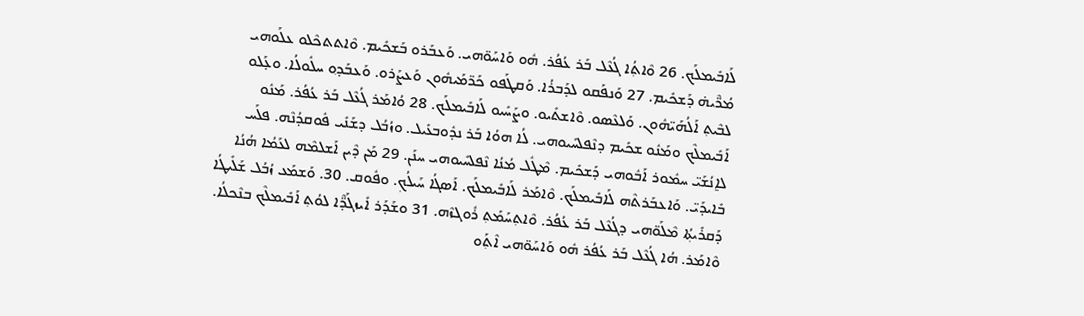ܠܰܐܒܺܝܡܠܰܟ. 26 ܘܶܐܬ݂ܳܐ ܓܳܥܶܠ ܒܰܪ ܥܳܦܳܪ. ܗܽܘ ܘܰܐܚܰܘ̈ܗܝ. ܘܰܥܒܰܪܘ ܒܰܫܟܺܝܡ. ܘܶܐܬܬܟܶܠܘ ܥܠܰܘܗܝ ܡܳܖ̈ܶܝܗ̇ ܕܰܫܟܺܝܡ. 27 ܘܰܢܦܰܩܘ ܠܕܰܒܪܳܐ. ܘܰܩܛܰܦܘ ܟܰܖ̈ܡܰܝܗܽܘܢ ܘܰܥܨܰܪܘ. ܘܰܥܒܰܕ݂ܘ ܚܠܽܘܠܳܐ. ܘܥ̣ܰܠܘ ܠܒܶܝܬ݂ ܐܰܠܳܗܰܝ̈ܗܽܘܢ. ܘܰܠܥܶܣܘ. ܘܶܐܫܬܺܝܘ. ܘܨܰܚܺܝܘ ܠܰܐܒܺܝܡܠܰܟ. 28 ܘܳܐܡܰܪ ܓܳܥܶܠ ܒܰܪ ܥܳܦܳܪ. ܡܰܢܽܘ ܐܰܒܺܝܡܠܶܟ ܘܡܰܢܽܘ ܫܟܺܝܡ ܕܢܶܦܠܚܺܝܘܗܝ. ܠܳܐ ܗܘܳܐ ܒܰܪ ܢܕܽܘܒܥܺܝܠ. ܘܙܳܒܳܠ ܕܫܰܢܺܝ ܦܽܘܩܕܳܢܶܗ. ܦܠܰܚ ܠܐ̱ܢܳܫܰܝ̈ ܚܡܽܘܪ ܐܰܒܽܘܗܝ ܕܰܫܟܺܝܡ. ܡܶܛܽܠ ܡܳܢܳܐ ܢܶܦܠܚܺܝܘܗܝ ܚܢܰܢ. 29 ܡܰܢ ܕܶܝܢ ܐܰܫܠܡܶܗ ܠܥܰܡܳܐ ܗܳܢܳܐ ܒܺܐܝܕܰܝ̈. ܘܰܐܥܒܰܪܬܶܗ ܠܰܐܒܺܝܡܠܰܟ. ܘܶܐܡܰܪ ܠܰܐܒܺܝܡܠܰܟ. ܐܰܣܓܳܐ ܚܰܝܠܳܟ݂. ܘܦܽܘܩ. 30. ܘܰܫܡܰܥ ܙܳܒܳܠ ܫܰܠܺܝܛܳܐ ܕܰܩܪܺܝܬ݂ܳܐ ܡܶܠܰܘ̈ܗܝ ܕܓܳܥܶܠ ܒܰܪ ܥܳܦܳܪ. ܘܶܐܬ݂ܚܰܡܰܬ݂ ܪܽܘܓܙܶܗ. 31 ܘܫܰܕܰܪ ܐܺܝܙܓܰܕ̈ܶܐ ܠܘܳܬ݂ ܐܰܒܺܝܡܠܶܟ ܒܢܶܟܠܳܐ. ܘܶܐܡܰܪ. ܗܳܐ ܓܳܥܶܠ ܒܰܪ ܥܳܦܳܪ ܗܽܘ ܘܰܐܚܰܘ̈ܗܝ ܐܶܬ݂ܰܘ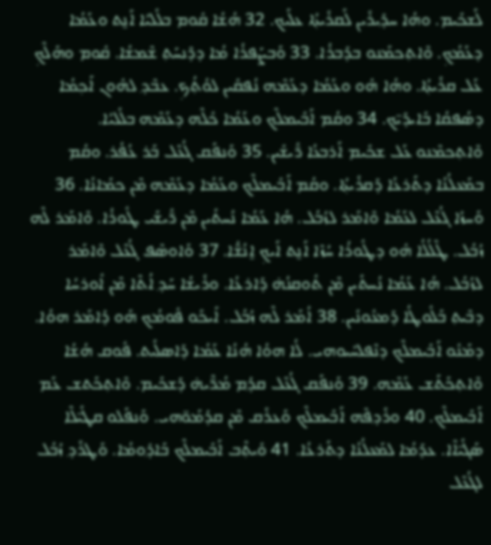ܠܰܫܟܺܝܡ. ܘܗܳܐ ܚܕ݂ܺܝܪܺܝܢ ܠܰܩܪܺܝܬ݂ܳܐ ܥܠܰܝܟ. 32 ܗܳܫܳܐ ܩܽܘܡ ܒܠܺܠܝܳܐ ܐܰܢ̱ܬ ܘܥܰܡܳܐ ܕܥܰܡܳܟ݂. ܘܶܐܬ݂ܟܡܰܢܘ ܒܕܰܒܪܳܐ. 33 ܘܰܒܨܰܦܪܳܐ ܡܳܐ ܕܕܶܢܚܰܬ݂ ܫܶܡܫܳܐ. ܩܽܘܡ ܘܗܰܠܶܟ݂ ܥܰܠ ܩܪܺܝܬ݂ܳܐ. ܘܗܳܐ ܗܽܘ ܘܥܰܡܳܐ ܕܥܰܡܶܗ ܢܳܦܩܺܝܢ ܠܘܳܬ݂ܳܟ݂. ܥܒܶܕ݂ ܠܗܽܘܢ ܐܰܟ݂ܡܳܐ ܕܣܳܦܩܳܐ ܒܺܐܝܕܰܝ̈ܟ. 34 ܘܩܳܡ ܐܰܒܺܝܡܠܶܟ ܘܥܰܡܳܐ ܟܽܠܶܗ ܕܥܰܡܶܗ ܒܠܺܠܝܳܐ. ܘܶܐܬ݂ܟܡܶܢܘ ܥܰܠ ܫܟܺܝܡ ܐܰܪܒܥܳܐ ܖ̈ܺܝܫܺܝܢ. 35 ܘܰܢܦܰܩ ܓܳܥܶܠ ܒܰܪ ܥܳܦܳܪ. ܘܩܳܡ ܒܡܰܥܠܳܢܳܐ ܕܬܰܪܥܳܐ ܕܰܩܪܺܝܬ݂ܳܐ. ܘܩܳܡ ܐܰܒܺܝܡܠܶܟ ܘܥܰܡܳܐ ܕܥܰܡܶܗ ܡܶܢ ܟܡܺܐܢܳܐ. 36 ܘܰܚܙܳܐ ܓܳܥܶܠ ܠܥܰܡܳܐ ܘܶܐܡܰܪ ܠܙܳܒܳܠ. ܗܳܐ ܥܰܡܳܐ ܢܳܚܬܺܝܢ ܡܶܢ ܖ̈ܺܝܫܰܝ ܛܽܘܪܳܐ. ܘܶܐܡܰܪ ܠܶܗ ܙܳܒܳܠ. ܛܶܠܳܠܳܐ ܗܽܘ ܕܛܽܘܪܳܐ ܚܳܙܶܐ ܐܰܢ̱ܬ ܐܰܝܟ݂ ܐ̱ܢܳܫ̈ܳܐ. 37 ܘܰܐܘܣܶܦ ܓܳܥܶܠ ܘܶܐܡܰܪ ܠܙܳܒܳܠ. ܗܳܐ ܥܰܡܳܐ ܢܳܚܬܺܝܢ ܡܶܢ ܬܽܘܩܢܳܗ̇ ܕܰܐܪܥܳܐ. ܘܪܺܝܫܳܐ ܚܰܕ݂ ܐܳܬܶܐ ܡܶܢ ܐܽܘܪܚܳܐ ܕܒܶܝܬ݂ ܒܰܠܽܘܛܳܐ ܕܰܡܥܽܘܢܺܝܢ. 38 ܐܳܡܰܪ ܠܶܗ ܙܳܒܳܠ. ܐܰܝܟܰܘ ܦܽܘܡܳܟ ܗܰܘ ܕܳܐܡܰܪ ܗܘܳܐ. ܕܡܰܢܽܘ ܐܰܒܺܝܡܠܶܟ ܕܢܶܦܠܚܺܝܘܗܝ. ܠܳܐ ܗܘܳܐ ܗܳܢܳܐ ܥܰܡܳܐ ܕܰܐܣܠܺܝܬ. ܦܽܘܩ ܗܳܫܳܐ ܘܶܐܬ݂ܟܰܬܰܫ ܥܰܡܶܗ. 39 ܘܰܢܦܰܩ ܓܳܥܶܠ ܩܕ݂ܳܡ ܡܳܖ̈ܶܝܗ̇ ܕܰܫܟܺܝܡ. ܘܶܐܬ݂ܟܰܬܫ ܥܰܡ ܐܰܒܺܝܡܠܶܟ. 40 ܘܪܰܕ݂ܦܶܗ ܐܰܒܺܝܡܠܶܟ ܘܰܥܪܰܩ ܡܶܢ ܩܕܳܡܰܘ̈ܗܝ. ܘܰܢܦܰܠܘ ܩܛܺܝ̈ܠܶܐ ܣܰܓܺܝ̈ܐܶܐ. ܥܕܰܡܳܐ ܠܡܰܥܠܳܢܳܐ ܕܬܰܪܥܳܐ. 41 ܘܺܝܬ݂ܶܒ ܐܰܒܺܝܡܠܶܟ ܒܰܐܕ݂ܽܘܡܳܐ. ܘܰܛܪܰܕ݂ ܙܳܒܳܠ ܠܓܳܥܶܠ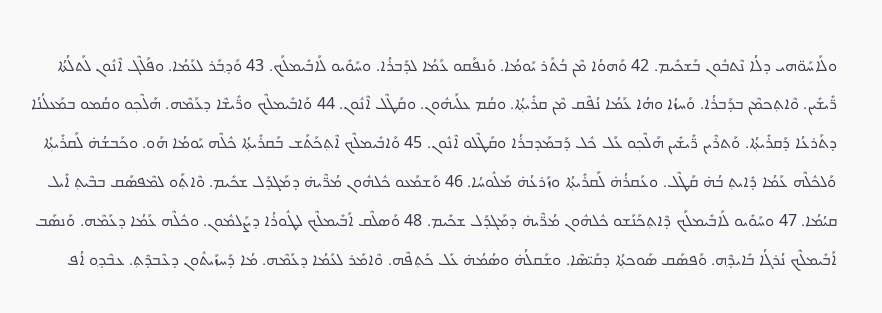ܘܠܰܐܚܰܘ̈ܗܝ ܕܠܳܐ ܢܶܬܒܽܘܢ ܒܰܫܟܺܝܡ. 42 ܘܰܗܘܳܐ ܡܶܢ ܒܳܬܰܪ ܝܰܘܡܳܐ. ܘܰܢܦܰܩܘ ܥܰܡܳܐ ܠܕܰܒܪܳܐ. ܘܚܰܘܺܝܘ ܠܰܐܒܺܝܡܠܰܟ. 43 ܘܰܕ݂ܒܰܪ ܠܥܰܡܳܐ. ܘܦܰܠܶܓ ܐܶܢܽܘܢ ܠܰܬܠܳܬܳܐ ܖ̈ܺܝܫܺܝܢ. ܘܶܐܬ݂ܟܡܶܢ ܒܕܰܒܪܳܐ. ܘܰܚܙܳܐ ܘܗܳܐ ܥܰܡܳܐ ܢܳܦܶܩ ܡܶܢ ܩܪܺܝܬ݂ܳܐ. ܘܩܳܡ ܥܠܰܝܗܽܘܢ. ܘܩܰܛܶܠ ܐܶܢܽܘܢ. 44 ܘܰܐܒܺܝܡܠܶܟ ܘܖ̈ܺܝܫܶܐ ܕܥܰܡܶܗ. ܗܰܠܶܟ݂ܘ ܘܩܳܡܘ ܒܡܰܥܠܳܢܳܐ ܕܬܰܪܥܳܐ ܕܰܩܪܺܝܬ݂ܳܐ. ܘܰܬܪܶܝܢ ܖ̈ܺܝܫܺܝܢ ܗܰܠܶܟ݂ܘ ܥܰܠ ܟܽܠ ܕܰܒܡܰܕܒܪܳܐ ܘܩܰܛܶܠܘ ܐܶܢܽܘܢ. 45 ܘܰܐܒܺܝܡܠܶܟ ܐܶܬ݂ܟܰܬܰܫ ܒܰܩܪܺܝܬ݂ܳܐ ܟܽܠܶܗ ܝܰܘܡܳܐ ܗܰܘ. ܘܟܰܒܫܳܗ̇ ܠܰܩܪܺܝܬ݂ܳܐ ܘܰܠܟܽܠܶܗ ܥܰܡܳܐ ܕܺܐܝܬ݂ ܒܳܗ̇ ܩܰܛܶܠ. ܘܥܰܩܪܳܗ̇ ܠܰܩܪܺܝܬ݂ܳܐ ܘܙܰܪܥܳܗ̇ ܡܰܠܽܘܚܳܐ. 46 ܘܰܫܡܰܥܘ ܟܽܠܗܽܘܢ ܡܳܖ̈ܶܝܗ̇ ܕܡܰܓܕܰܠ ܫܟܺܝܡ. ܘܶܐܬ݂ܰܘ ܠܡܶܦܣܰܩ ܒܒܶܝܬ݂ ܐܺܝܠ ܩܝܳܡܳܐ. 47 ܘܚܰܘܺܝܘ ܠܰܐܒܺܝܡܠܰܟ ܕܶܐܬ݂ܟܰܢܰܫܘ ܟܽܠܗܽܘܢ ܡܳܖ̈ܶܝܗ̇ ܕܡܰܓܕܰܠ ܫܟܺܝܡ. 48 ܘܰܣܠܶܩ ܐܰܒܺܝܡܠܶܟ ܠܛܽܘܪܳܐ ܕܨܰܠܡܽܘܢ. ܘܟܽܠܶܗ ܥܰܡܳܐ ܕܥܰܡܶܗ. ܘܰܢܣܰܒ ܐܰܒܺܝܡܠܶܟ ܢܳܪܓܳܐ ܒܺܐܝܕ݂ܶܗ. ܘܰܦܣܰܩ ܣܰܘܟܬ݂ܳܐ ܕܩܰܝ̈ܣܶܐ. ܘܫܰܩܠܳܗ̇ ܘܣܳܡܳܗ̇ ܥܰܠ ܟܰܬ݂ܦܶܗ. ܘܶܐܡܰܪ ܠܥܰܡܳܐ ܕܥܰܡܶܗ. ܡܳܐ ܕܰܚܙܰܝܬܽܘܢ ܕܥܶܒܕܶܬ݂. ܥܒܶܕ݂ܘ ܐܳܦ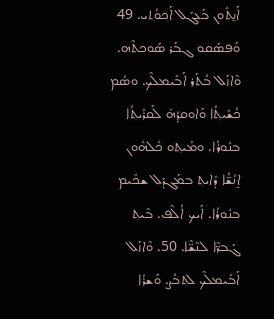ܐܰܢ̱ܬܽܘܢ ܒܰܥܓܰܠ ܐܰܟ݂ܘܳܬ݂ܝ. 49 ܘܰܦܣܰܩܘ ܓܒܰܪ ܣܰܘܟܬܶܗ. ܘܶܐܙܰܠ ܒܳܬܰܪ ܐܰܒܺܝܡܠܶܟ. ܘܣܳܡ ܟܳܫܺܝܬ݂ܳܐ ܘܰܐܘܩܕ݂ܳܗ̇ ܠܰܩܪܺܝܬ݂ܳܐ ܒܢܽܘܪܳܐ. ܘܡܺܝܬ݂ܘ ܟܽܠܗܽܘܢ ܐ̱ܢܳܫ̈ܳܐ ܕܺܐܝܬ݂ ܒܡܰܓܕܰܠ ܫܟܺܝܡ ܒܢܽܘܪܳܐ. ܐܰܝܟ ܐܳܠܶܦ. ܒܶܝܬ݂ ܓܰܒܖ̈ܶܐ ܠܢܶܫ̈ܶܐ. 50. ܘܶܐܙܰܠ ܐܰܒܺܝܡܠܶܟ ܠܬ݂ܒܳܨ. ܘܰܫܪܳܐ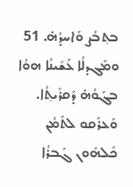ܒܬ݂ܒܳܨ ܘܰܐܚܕܳܗ̇. 51 ܘܡܰܓܕܠܳܐ ܥܰܫܺܝܢܳܐ ܗܘܳܐ ܒܓܰܘܳܗ̇ ܕܰܩܪܺܝܬ݂ܳܐ. ܘܰܥܪܰܩܘ ܠܬܰܡܳܢ ܟܽܠܗܽܘܢ ܓܰܒܪܳܐ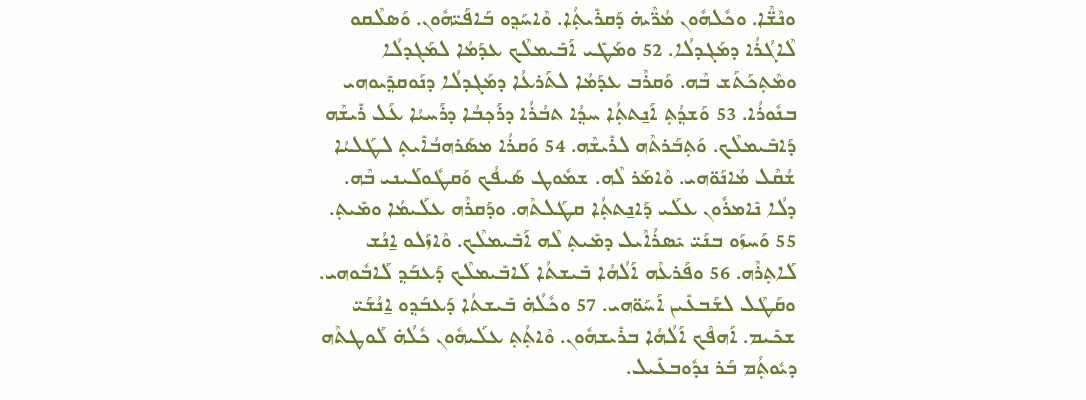ܘܢܶܫ̈ܶܐ. ܘܟܽܠܗܽܘܢ ܡܳܖ̈ܶܝܗ̇ ܕܰܩܪܺܝܬ݂ܳܐ. ܘܶܐܚܰܕ݂ܘ ܒܰܐܦܰܝ̈ܗܽܘܢ. ܘܰܣܠܶܩܘ ܠܶܐܓܳܪܳܐ ܕܡܰܓܕܠܳܐ. 52 ܘܡܰܛܺܝ ܐܰܒܺܝܡܠܶܟ ܥܕܰܡܳܐ ܠܡܰܓܕܠܳܐ ܘܡܶܬ݂ܟܰܬܰܫ ܒܶܗ. ܘܰܩܪܶܒ ܥܕܰܡܳܐ ܠܬܰܪܥܳܐ ܕܡܰܓܕܠܳܐ ܕܢܰܘܩܕ݂ܺܝܘܗܝ ܒܢܽܘܪܳܐ. 53 ܘܰܫܕ݂ܳܬ݂ ܐܰܢ̱ܬܬ݂ܳܐ ܚܕ݂ܳܐ ܬܒܳܪܳܐ ܕܪܰܟ݂ܒܳܐ ܕܪܰܚܝܳܐ ܥܰܠ ܪܺܝܫܶܗ ܕܰܐܒܺܝܡܠܶܟ. ܘܰܬ݂ܒܰܪܬܶܗ ܠܪܺܝܫܶܗ. 54 ܘܰܩܪܳܐ ܡܣܰܪܗܒܳܐܺܝܬ݂ ܠܛܰܠܝܳܐ ܫܳܩܶܠ ܡܳܐܢܰܘ̈ܗܝ. ܘܶܐܡܰܪ ܠܶܗ. ܫܡܽܘܛ ܣܰܝܦܳܟ ܘܰܩܛܽܘܠܰܝܢܝ ܒܶܗ. ܕܠܳܐ ܢܺܐܡܪܽܘܢ ܥܠܰܝ ܕܰܐܢ̱ܬܬ݂ܳܐ ܩܛܰܠܬܶܗ. ܘܕܰܩܪܶܗ ܥܠܰܝܡܳܐ ܘܡܺܝܬ݂. 55 ܘܰܚܙܰܘ ܒܢܰܝ̈ ܝܺܣܪܳܐܶܝܠ ܕܡܺܝܬ݂ ܠܶܗ ܐܰܒܺܝܡܠܶܟ. ܘܶܐܙܰܠܘ ܐ̱ܢܳܫ ܠܰܐܬ݂ܪܶܗ. 56 ܘܦܰܪܥܶܗ ܐܰ‌ܠܳܗܳܐ ܒܺܝܫܬܳܐ ܠܰܐܒܺܝܡܠܶܟ ܕܰܥܒܰܕ݂ ܠܰܐܒܽܘܗܝ. ܘܩܰܛܶܠ ܠܫܰܒܥܺܝܢ ܐܰܚܰܘ̈ܗܝ. 57 ܘܟܽܠܳܗ̇ ܒܺܝܫܬܳܐ ܕܰܥܒܰܕ݂ܘ ܐ̱ܢܳܫܰܝ̈ ܫܟܺܝܡ. ܐܰܗܦܶܟ ܐܰ‌ܠܳܗܳܐ ܒܪܺܝܫܗܽܘܢ. ܘܶܐܬ݂ܳܬ݂ ܥܠܰܝܗܽܘܢ ܟܽܠܳܗ̇ ܠܰܘܛܬܶܗ ܕܝܽܘܬ݂ܳܡ ܒܰܪ ܢܕܽܘܒܥܺܝܠ.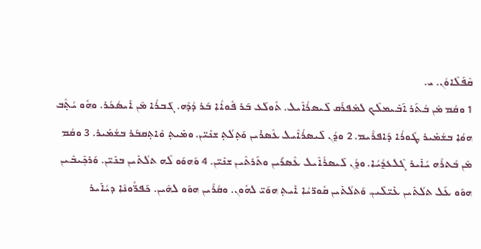ܩܶܦܰܠܶܐܘܳܢ. ܝ.
1 ܘܩܳܡ ܡܶܢ ܒܳܬܰܪ ܐܰܒܺܝܡܠܶܟ ܠܡܶܦܪܰܩ ܠܺܝܣܪܳܐܶܝܠ. ܬܽܘܠܰܥ ܒܰܪ ܦܽܘܐܳܐ ܒܰܪ ܕܳܕܶܗ. ܓܰܒܪܳܐ ܡܶܢ ܐܺܝܣܳܟܳܪ. ܘܗܽܘ ܝܳܬ݂ܶܒ ܗܘܳܐ ܒܫܳܡܺܝܪ ܛܽܘܪܳܐ ܕܰܐܦܪܶܝܡ. 2 ܘܕ݂ܳܢ ܠܺܝܣܪܳܐܶܝܠ ܥܶܣܪܺܝܢ ܘܰܬ݂ܠܳܬ݂ ܫܢܺܝ̈ܢ. ܘܡܺܝܬ݂ ܘܶܐܬ݂ܩܒܰܪ ܒܫܳܡܺܝܪ. 3 ܘܩܳܡ ܡܶܢ ܒܳܬܪܶܗ ܝܳܐܺܝܪ ܓܶܠܥܕ݂ܳܝܳܐ. ܘܕ݂ܳܢ ܠܺܝܣܪܳܐܶܝܠ ܥܶܣܪܺܝܢ ܘܬܰܪܬܶܝܢ ܫܢܺܝ̈ܢ. 4 ܘܰܗܘܰܘ ܠܶܗ ܬܠܳܬܺܝܢ ܒܢܺܝ̈ܢ. ܘܰܪܟ݂ܺܝܒܺܝܢ ܗܘܰܘ ܥܰܠ ܬܠܳܬܺܝܢ ܥܺܝ̈ܠܺܝܢ. ܘܰܬܠܳܬܺܝܢ ܩܽܘܖ̈ܝܳܐ ܐܺܝܬ݂ ܗܘܰܝ̈ ܠܗܽܘܢ. ܘܩܳܪܶܝܢ ܗܘܰܘ ܠܗܶܝܢ. ܟܰܦܖ̈ܽܘܢܶܐ ܕܝܳܐܺܝܪ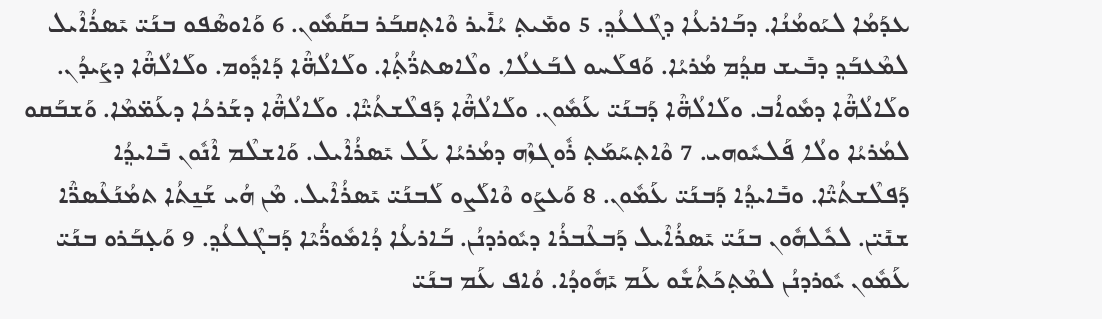ܥܕܰܡܳܐ ܠܝܰܘܡܳܢܳܐ. ܕܒܰܐܪܥܳܐ ܕܓܶܠܥܳܕ݂. 5 ܘܡܺܝܬ݂ ܝܳܐܺܝܪ ܘܶܐܬ݂ܩܒܰܪ ܒܩܰܡܽܘܢ. 6 ܘܰܐܘܣܶܦܘ ܒܢܰܝ̈ ܝܺܣܪܳܐܶܝܠ ܠܡܶܥܒܰܕ݂ ܕܒܺܝܫ ܩܕ݂ܳܡ ܡܳܪܝܳܐ. ܘܰܦܠܰܚܘ ܠܒܰܥܠܳܐ. ܘܠܶܐܣܬܖ̈ܳܬ݂ܳܐ. ܘܠܰܐܠܳܗ̈ܶܐ ܕܰܐܕ݂ܽܘܡ. ܘܠܰܐܠܳܗ̈ܶܐ ܕܨܰܝܕܳܢ. ܘܠܰܐܠܳܗ̈ܶܐ ܕܡܽܘܐܳܒ. ܘܠܰܐܠܳܗ̈ܶܐ ܕܰܒܢܰܝ̈ ܥܰܡܽܘܢ. ܘܠܰܐܠܳܗ̈ܶܐ ܕܰܦܠܶܫܬܳܝ̈ܶܐ. ܘܠܰܐܠܳܗ̈ܶܐ ܕܫܰܪܟܳܐ ܕܥܰܡ̈ܡܶܐ. ܘܰܫܒܰܩܘ ܠܡܳܪܝܳܐ ܘܠܳܐ ܦܰܠܚܽܘܗܝ. 7 ܘܶܐܬ݂ܚܰܡܰܬ݂ ܪܽܘܓܙܶܗ ܕܡܳܪܝܳܐ ܥܰܠ ܝܺܣܪܳܐܶܝܠ. ܘܰܐܫܠܶܡ ܐܶܢܽܘܢ ܒܺܐܝܕ݂ܳܐ ܕܰܦܠܶܫܬܳܝ̈ܶܐ. ܘܒܺܐܝܕ݂ܳܐ ܕܰܒܢܰܝ̈ ܥܰܡܽܘܢ. 8 ܘܰܥܨܰܘ ܘܶܐܠܰܨܘ ܠܰܒܢܰܝ̈ ܝܺܣܪܳܐܶܝܠ. ܡܶܢ ܗܳܝ ܫܰܢ̱ܬܳܐ ܬܡܳܢܰܥܶܣܖ̈ܶܐ ܫܢܺܝ̈ܢ. ܠܟܽܠܗܽܘܢ ܒܢܰܝ̈ ܝܺܣܪܳܐܶܝܠ ܕܰܒܥܶܒܪܳܐ ܕܝܽܘܪܕܢܳܢ. ܒܰܐܪܥܳܐ ܕܳܐܡܽܘܖ̈ܳܝܶܐ ܕܰܒܓܶܠܥܳܕ݂. 9 ܘܰܥ̣ܒܰܪܘ ܒܢܰܝ̈ ܥܰܡܽܘܢ ܝܽܘܪܕܢܳܢ ܠܡܶܬ݂ܟܰܬܳܫܽܘ ܥܰܡ ܝܺܗܽܘܕܳܐ. ܘܳܐܦ ܥܰܡ ܒܢܰܝ̈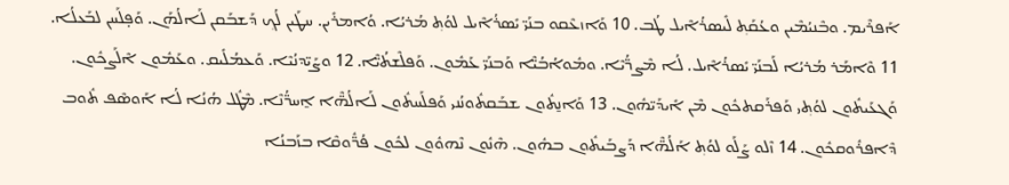ܐܰܦܪܶܝܡ. ܘܒܶܢܝܳܡܶܝܢ ܘܥܳܩܰܬ݂ ܠܺܝܣܪܳܐܶܝܠ ܛܳܒ. 10 ܘܰܐܙܥܶܩܘ ܒܢܰܝ̈ ܝܺܣܪܳܐܶܝܠ ܠܘܳܬ݂ ܡܳܪܝܳܐ. ܘܳܐܡܪܺܝܢ. ܚܛܰܝܢ ܠܳܟ݂ ܕܰܫܒܰܩܢ ܠܰܐܠܳܗܰܢ. ܘܰܦ̣ܠܰܚܢ ܠܒܰܥܠܳܐ. 11 ܘܶܐܡܰܪ ܡܳܪܝܳܐ ܠܰܒܢܰܝ̈ ܝܺܣܪܳܐܶܝܠ. ܠܳܐ ܡܶܨܖ̈ܳܝܶܐ. ܘܡܽܘܐܳܒܳܝ̈ܶܐ ܘܰܒܢܰܝ̈ ܥܰܡܽܘܢ. ܘܰܦܠܶܫܬܳܝ̈ܶܐ. 12 ܘܨܰܝ̈ܕܢܳܝܶܐ. ܘܰܥܡܳܠܺܝܩ. ܘܥܰܡܽܘܢ ܐܶܠܰܨܟܽܘܢ. ܘܰܓܥܰܝܬܽܘܢ ܠܘܳܬ݂ܝ ܘܰܦܪܰܩܬܟܽܘܢ ܡܶܢ ܐܺܝܕܰܝ̈ܗܽܘܢ. 13 ܘܰܐܢ̱ܬܽܘܢ ܫܒܰܩܬܽܘܢܳܢܝ ܘܰܦܠܰܚܬܽܘܢ ܠܰܐܠܳܗ̈ܶܐ ܐ̱ܚܖ̈ܳܢܶܐ. ܡܶܛܽܠ ܗܳܢܳܐ ܠܳܐ ܐܰܘܣܶܦ ܬܽܘܒ ܕܶܐܦܪܽܘܩܟܽܘܢ. 14 ܙܶܠܘ ܨܰܠܰܘ ܠܘܳܬ݂ ܐܰܠܳܗ̈ܶܐ ܕܰܨܒܰܝܬܽܘܢ ܒܗܽܘܢ. ܗܶܢܽܘܢ ܢܶܗܘܽܘܢ ܠܟܽܘܢ ܦܳܖ̈ܽܘܩܶܐ ܒܙܰܒܢܳܐ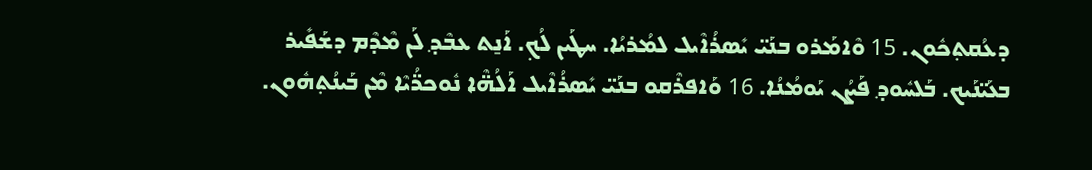ܕܥܳܩܬ݂ܟܽܘܢ. 15 ܘܶܐܡܰܪܘ ܒܢܰܝ̈ ܝܺܣܪܳܐܶܝܠ ܠܡܳܪܝܳܐ. ܚܛܰܝܢ ܠܳܟ݂. ܐܰܢ̱ܬ ܥܒܶܕ݂ ܠܰܢ ܡܶܕܶܡ ܕܫܰܦܺܝܪ ܒܥܰܝ̈ܢܰܝܟ. ܒܰܠܚܽܘܕ݂ ܦܰܨܳܢ ܝܰܘܡܳܢܳܐ. 16 ܘܰܐܦܪܶܩܘ ܒܢܰܝ̈ ܝܺܣܪܳܐܶܝܠ ܐܰܠܳܗ̈ܶܐ ܢܽܘܟܖ̈ܳܝܶܐ ܡܶܢ ܒܰܝܢܳܬ݂ܗܽܘܢ.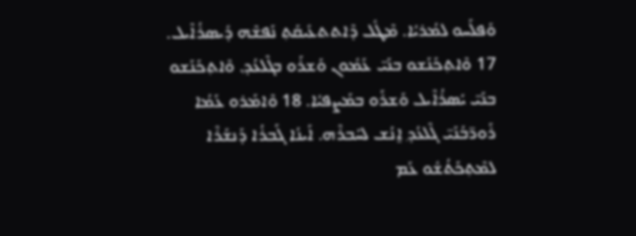ܘܰܦܠܰܚܘ ܠܡܳܪܝܳܐ. ܡܶܛܽܠ ܕܶܐܬܬܥܺܝܩܰܬ݂ ܢܰܦܫܶܗ ܕܺܝܣܪܳܐܶܝܠ. 17 ܘܶܐܬ݂ܟܰܢܰܫܘ ܒܢܰܝ̈ ܥܰܡܽܘܢ ܘܰܫܪܰܘ ܒܓܶܠܥܳܕ݂. ܘܶܐܬ݂ܟܰܢܰܫܘ ܒܢܰܝ̈ ܝܺܣܪܳܐܶܝܠ ܘܰܫܪܰܘ ܒܡܰܨܦܝܳܐ. 18 ܘܶܐܡܰܪܘ ܥܰܡܳܐ ܪܰܘܖ̈ܒܳܢܰܝ̈ ܓܶܠܥܳܕ݂ ܐ̱ܢܳܫ ܠܚܰܒܪܶܗ. ܐܰܝܢܳܐ ܓܰܒܪܳܐ ܕܰܢܫܰܪܶܐ ܠܡܶܬ݂ܟܰܬܳܫܽܘ ܥܰܡ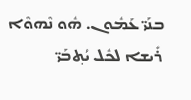ܒܢܰܝ̈ ܥܰܡܽܘܢ. ܗܽܘ ܢܶܗܘܶܐ ܪܺܝܫܐ ܠܟܽܠ ܝܳܬ݂ܒܰܝ̈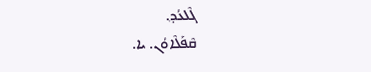ܓܶܠܥܳܕ݂.
ܩܶܦܰܠܶܐܘܳܢ. ܝܐ.